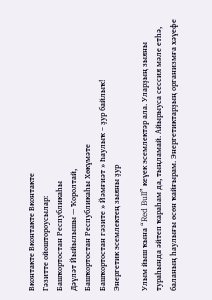Вконтакте Вконтакте Вконтакте
Гәзитте ойоштороусылар:
Башҡортостан Республикаһы
Дәүләт Йыйылышы — Ҡоролтай,
Башҡортостан Республикаһы Хөкүмәте
Башҡортостан гәзите » Йәмғиәт » Һаулыҡ – ҙур байлыҡ!
Энергетик эсемлектең зыяны ҙур

Улым йыш ҡына “Red Bull” кеүек эсемлектәр ала. Уларҙың зыяны тураһында әйтеп ҡараһам да, тыңламай. Айырыуса сессия мәле етһә, баланың һаулығы өсөн ҡайғырам. Энергетиктарҙың организмға хәүефе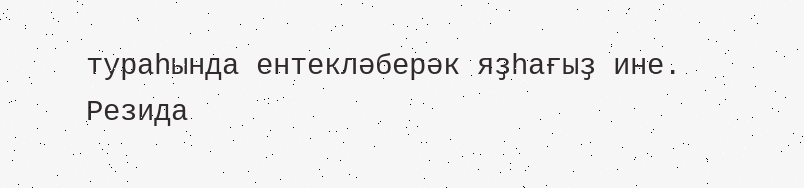тураһында ентекләберәк яҙһағыҙ ине.
Резида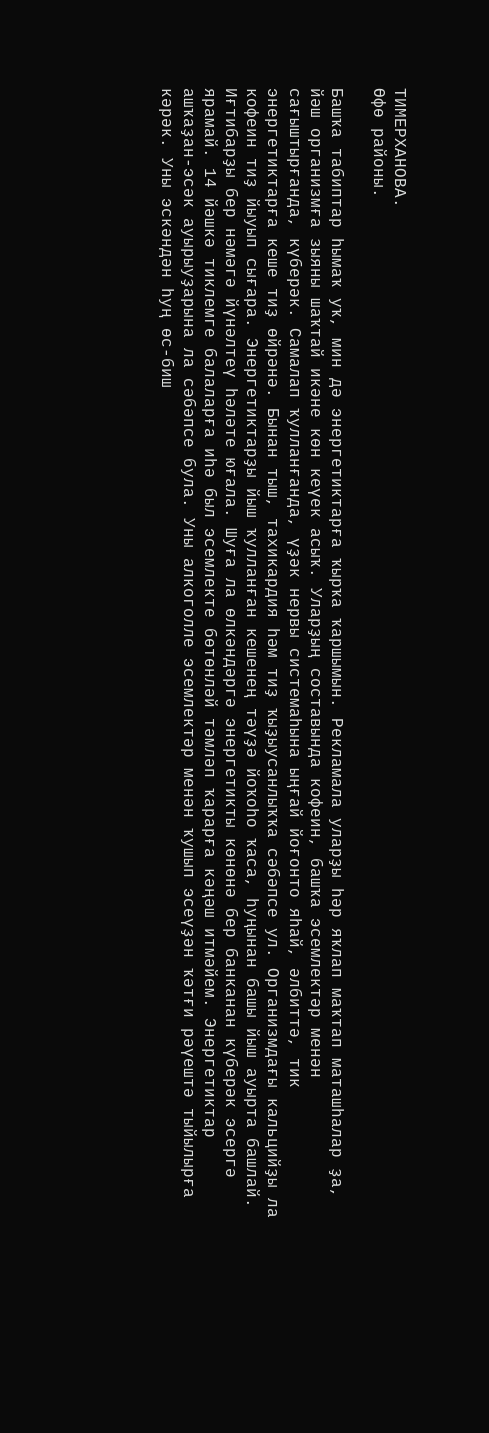ТИМЕРХАНОВА.
Өфө районы.

Башҡа табиптар һымаҡ уҡ, мин дә энергетиктарға ҡырҡа ҡаршымын. Рекламала уларҙы һәр яҡлап маҡтап маташһалар ҙа, йәш организмға зыяны шаҡтай икәне көн кеүек асыҡ. Уларҙың составында кофеин, башҡа эсемлектәр менән сағыштырғанда, күберәк. Самалап ҡулланғанда, үҙәк нервы системаһына ыңғай йоғонто яһай, әлбиттә, тик энергетиктарға кеше тиҙ өйрәнә. Бынан тыш, тахикардия һәм тиҙ ҡыҙыусанлыҡҡа сәбәпсе ул. Организмдағы кальцийҙы ла кофеин тиҙ йыуып сығара. Энергетиктарҙы йыш ҡулланған кешенең тәүҙә йоҡоһо ҡаса, һуңынан башы йыш ауырта башлай. Иғтибарҙы бер нәмәгә йүнәлтеү һәләте юғала. Шуға ла өлкәндәргә энергетикты көнөнә бер банканан күберәк эсергә ярамай. 14 йәшкә тиклемге балаларға иһә был эсемлекте бөтөнләй тәмләп ҡарарға кәңәш итмәйем. Энергетиктар ашҡаҙан-эсәк ауырыуҙарына ла сәбәпсе була. Уны алкоголле эсемлектәр менән ҡушып эсеүҙән ҡәтғи рәүештә тыйылырға кәрәк. Уны эскәндән һуң өс-биш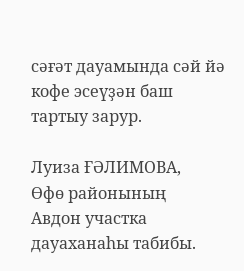сәғәт дауамында сәй йә кофе эсеүҙән баш тартыу зарур.

Луиза ҒӘЛИМОВА,
Өфө районының
Авдон участка дауаханаһы табибы.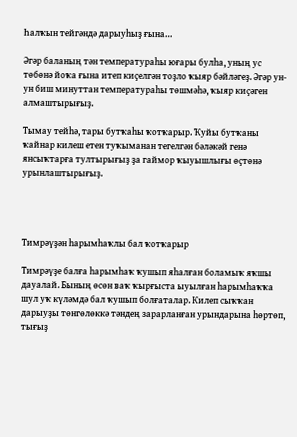Һалҡын тейгәндә дарыуһыҙ ғына…

Әгәр баланың тән температураһы юғары булһа, уның ус төбөнә йоҡа ғына итеп киҫелгән тоҙло ҡыяр бәйләгеҙ. Әгәр ун-ун биш минуттан температураһы төшмәһә, ҡыяр киҫәген алмаштырығыҙ.

Тымау тейһә, тары бутҡаһы ҡотҡарыр. Ҡуйы бутҡаны ҡайнар килеш етен туҡыманан тегелгән бәләкәй генә янсыҡтарға тултырығыҙ ҙа гаймор ҡыуышлығы өҫтөнә урынлаштырығыҙ.




Тимрәүҙән һарымһаҡлы бал ҡотҡарыр

Тимрәүҙе балға һарымһаҡ ҡушып яһалған боламыҡ яҡшы дауалай. Бының өсөн ваҡ ҡырғыста ыуылған һарымһаҡҡа шул уҡ күләмдә бал ҡушып болғаталар. Килеп сыҡҡан дарыуҙы төнгөлөккә тәндең зарарланған урындарына һөртөп, тығыҙ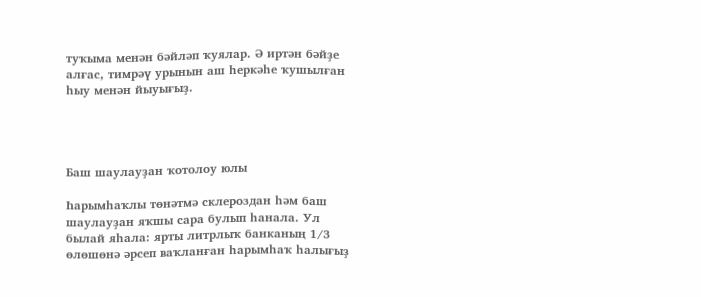туҡыма менән бәйләп ҡуялар. Ә иртән бәйҙе алғас, тимрәү урынын аш һеркәһе ҡушылған һыу менән йыуығыҙ.




Баш шаулауҙан ҡотолоу юлы

Һарымһаҡлы төнәтмә склероздан һәм баш шаулауҙан яҡшы сара булып һанала. Ул былай яһала: ярты литрлыҡ банканың 1/3 өлөшөнә әрсеп ваҡланған һарымһаҡ һалығыҙ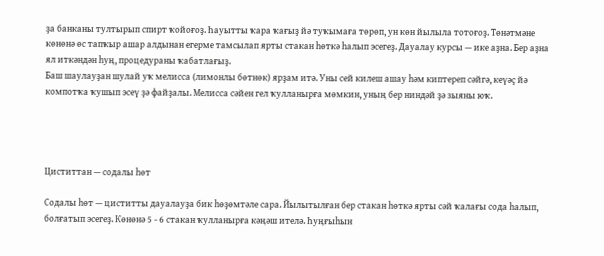ҙа банканы тултырып спирт ҡойоғоҙ. Һауытты ҡара ҡағыҙ йә туҡымаға төрөп, ун көн йылыла тотоғоҙ. Төнәтмәне көнөнә өс тапҡыр ашар алдынан егерме тамсылап ярты стакан һөткә һалып эсегеҙ. Дауалау курсы — ике аҙна. Бер аҙна ял иткәндән һуң, процедураны ҡабатлағыҙ.
Баш шаулауҙан шулай уҡ мелисса (лимонлы бөтнөк) ярҙам итә. Уны сей килеш ашау һәм киптереп сәйгә, кеүәҫ йә компотҡа ҡушып эсеү ҙә файҙалы. Мелисса сәйен гел ҡулланырға мөмкин, уның бер ниндәй ҙә зыяны юҡ.




Циститтан — содалы һөт

Содалы һөт — циститты дауалауҙа бик һөҙөмтәле сара. Йылытылған бер стакан һөткә ярты сәй ҡалағы сода һалып, болғатып эсегеҙ. Көнөнә 5 - 6 стакан ҡулланырға кәңәш ителә. Һуңғыһын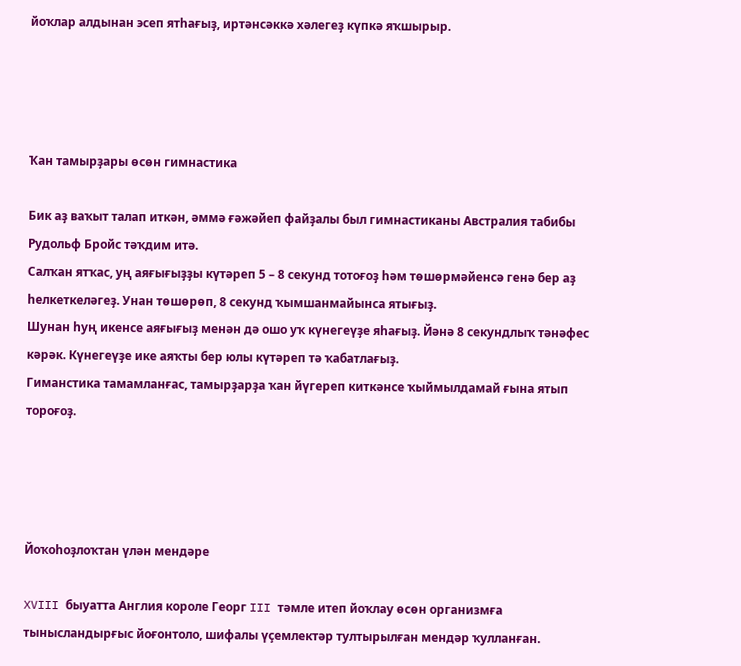йоҡлар алдынан эсеп ятһағыҙ, иртәнсәккә хәлегеҙ күпкә яҡшырыр.




Ҡан тамырҙары өсөн гимнастика

Бик аҙ ваҡыт талап иткән, әммә ғәжәйеп файҙалы был гимнастиканы Австралия табибы Рудольф Бройс тәҡдим итә.
Салҡан ятҡас, уң аяғығыҙҙы күтәреп 5 – 8 секунд тотоғоҙ һәм төшөрмәйенсә генә бер аҙ һелкеткеләгеҙ. Унан төшөрөп, 8 секунд ҡымшанмайынса ятығыҙ.
Шунан һуң икенсе аяғығыҙ менән дә ошо уҡ күнегеүҙе яһағыҙ. Йәнә 8 секундлыҡ тәнәфес кәрәк. Күнегеүҙе ике аяҡты бер юлы күтәреп тә ҡабатлағыҙ.
Гиманстика тамамланғас, тамырҙарҙа ҡан йүгереп киткәнсе ҡыймылдамай ғына ятып тороғоҙ.




Йоҡоһоҙлоҡтан үлән мендәре

XVIII быуатта Англия короле Георг III тәмле итеп йоҡлау өсөн организмға тынысландырғыс йоғонтоло, шифалы үҫемлектәр тултырылған мендәр ҡулланған.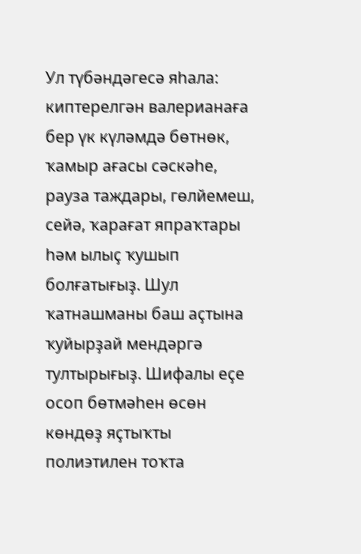Ул түбәндәгесә яһала: киптерелгән валерианаға бер үк күләмдә бөтнөк, ҡамыр ағасы сәскәһе, рауза таждары, гөлйемеш, сейә, ҡарағат япраҡтары һәм ылыҫ ҡушып болғатығыҙ. Шул ҡатнашманы баш аҫтына ҡуйырҙай мендәргә тултырығыҙ. Шифалы еҫе осоп бөтмәһен өсөн көндөҙ яҫтыҡты полиэтилен тоҡта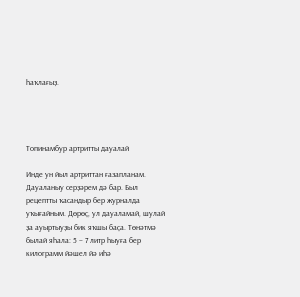һаҡлағыҙ.




Топинамбур артритты дауалай

Инде ун йыл артриттан ғазапланам. Дауаланыу серҙәрем дә бар. Был рецептты ҡасандыр бер журналда уҡығайным. Дөрөҫ, ул дауаламай, шулай ҙа ауыртыуҙы бик яҡшы баҫа. Төнәтмә былай яһала: 5 – 7 литр һыуға бер килограмм йәшел йә иһә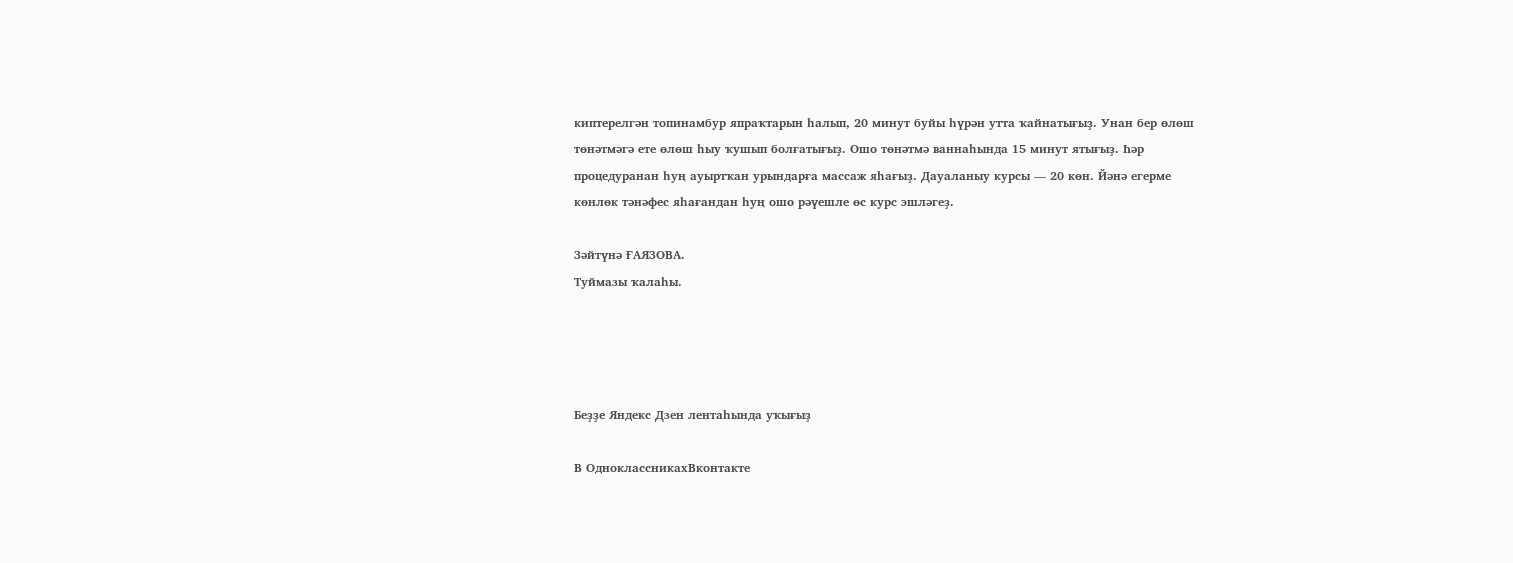киптерелгән топинамбур япраҡтарын һалып, 20 минут буйы һүрән утта ҡайнатығыҙ. Унан бер өлөш төнәтмәгә ете өлөш һыу ҡушып болғатығыҙ. Ошо төнәтмә ваннаһында 15 минут ятығыҙ. Һәр процедуранан һуң ауыртҡан урындарға массаж яһағыҙ. Дауаланыу курсы — 20 көн. Йәнә егерме көнлөк тәнәфес яһағандан һуң ошо рәүешле өс курс эшләгеҙ.

Зәйтүнә ҒАЯЗОВА.
Туймазы ҡалаһы.




Беҙҙе Яндекс Дзен лентаһында уҡығыҙ

В ОдноклассникахВконтакте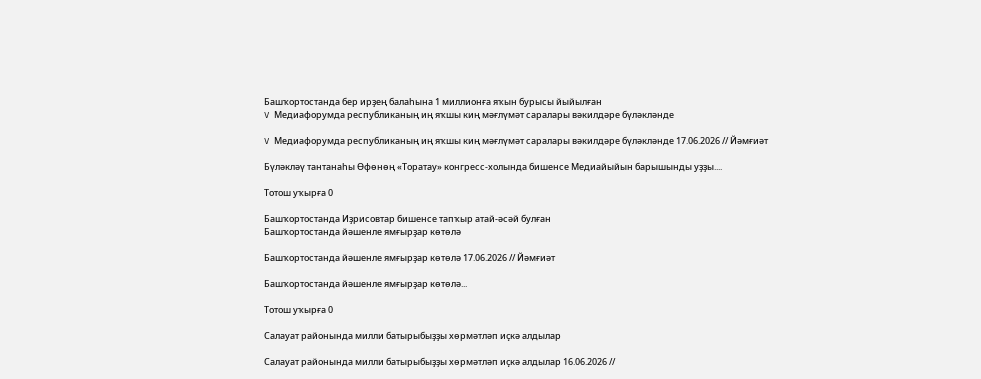Башҡортостанда бер ирҙең балаһына 1 миллионға яҡын бурысы йыйылған
V Медиафорумда республиканың иң яҡшы киң мәғлүмәт саралары вәкилдәре бүләкләнде

V Медиафорумда республиканың иң яҡшы киң мәғлүмәт саралары вәкилдәре бүләкләнде 17.06.2026 // Йәмғиәт

Бүләкләү тантанаһы Өфөнөң «Торатау» конгресс-холында бишенсе Медиайыйын барышынды уҙҙы....

Тотош уҡырға 0

Башҡортостанда Иҙрисовтар бишенсе тапҡыр атай-әсәй булған
Башҡортостанда йәшенле ямғырҙар көтөлә

Башҡортостанда йәшенле ямғырҙар көтөлә 17.06.2026 // Йәмғиәт

Башҡортостанда йәшенле ямғырҙар көтөлә...

Тотош уҡырға 0

Салауат районында милли батырыбыҙҙы хөрмәтләп иҫкә алдылар

Салауат районында милли батырыбыҙҙы хөрмәтләп иҫкә алдылар 16.06.2026 //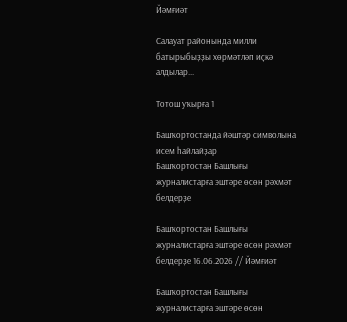Йәмғиәт

Салауат районында милли батырыбыҙҙы хөрмәтләп иҫкә алдылар...

Тотош уҡырға 1

Башҡортостанда йәштәр символына исем һайлайҙар
Башҡортостан Башлығы журналистарға эштәре өсөн рәхмәт белдерҙе

Башҡортостан Башлығы журналистарға эштәре өсөн рәхмәт белдерҙе 16.06.2026 // Йәмғиәт

Башҡортостан Башлығы журналистарға эштәре өсөн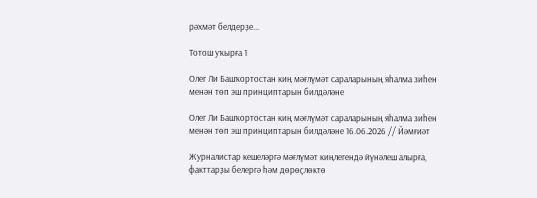рәхмәт белдерҙе...

Тотош уҡырға 1

Олег Ли Башҡортостан киң мәғлүмәт сараларының яһалма зиһен менән төп эш принциптарын билдәләне

Олег Ли Башҡортостан киң мәғлүмәт сараларының яһалма зиһен менән төп эш принциптарын билдәләне 16.06.2026 // Йәмғиәт

Журналистар кешеләргә мәғлүмәт киңлегендә йүнәлеш алырға, факттарҙы белергә һәм дөрөҫлөктө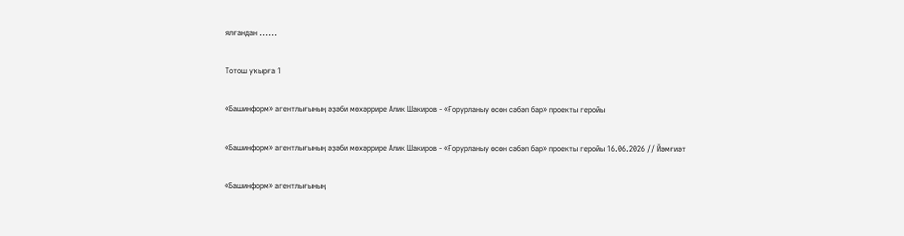ялғандан ......

Тотош уҡырға 1

«Башинформ» агентлығының әҙәби мөхәррире Алик Шакиров - «Ғорурланыу өсөн сәбәп бар» проекты геройы

«Башинформ» агентлығының әҙәби мөхәррире Алик Шакиров - «Ғорурланыу өсөн сәбәп бар» проекты геройы 16.06.2026 // Йәмғиәт

«Башинформ» агентлығының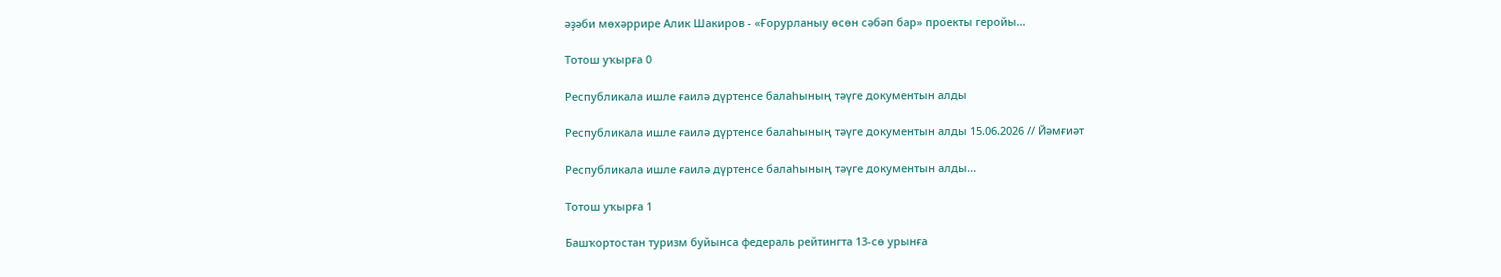әҙәби мөхәррире Алик Шакиров - «Ғорурланыу өсөн сәбәп бар» проекты геройы...

Тотош уҡырға 0

Республикала ишле ғаилә дүртенсе балаһының тәүге документын алды

Республикала ишле ғаилә дүртенсе балаһының тәүге документын алды 15.06.2026 // Йәмғиәт

Республикала ишле ғаилә дүртенсе балаһының тәүге документын алды...

Тотош уҡырға 1

Башҡортостан туризм буйынса федераль рейтингта 13-сө урынға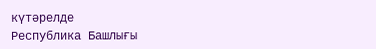күтәрелде
Республика Башлығы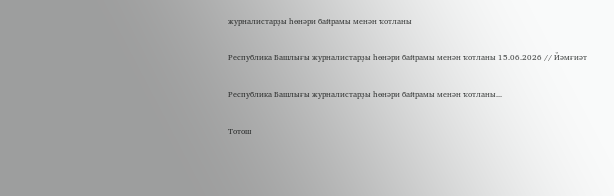журналистарҙы һөнәри байрамы менән ҡотланы

Республика Башлығы журналистарҙы һөнәри байрамы менән ҡотланы 15.06.2026 // Йәмғиәт

Республика Башлығы журналистарҙы һөнәри байрамы менән ҡотланы...

Тотош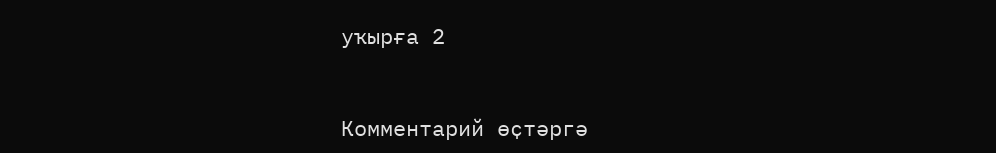уҡырға 2


Комментарий өҫтәргә